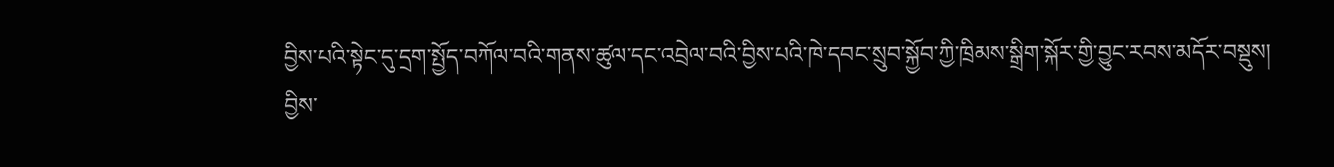བྱིས་པའི་སྟེང་དུ་དྲག་སྤྱོད་བཀོལ་བའི་གནས་ཚུལ་དང་འབྲེལ་བའི་བྱིས་པའི་ཁེ་དབང་སྲུབ་སྐྱོབ་ཀྱི་ཁྲིམས་སྒྲིག་སྐོར་གྱི་བྱུང་རབས་མདོར་བསྡུས།
བྱིས་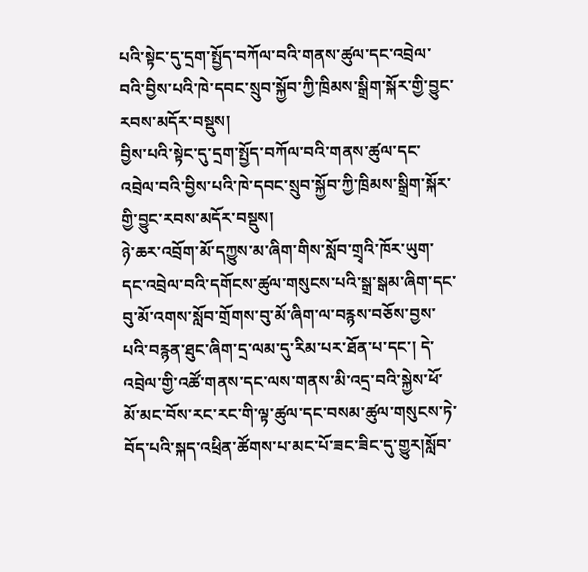པའི་སྟེང་དུ་དྲག་སྤྱོད་བཀོལ་བའི་གནས་ཚུལ་དང་འབྲེལ་བའི་བྱིས་པའི་ཁེ་དབང་སྲུབ་སྐྱོབ་ཀྱི་ཁྲིམས་སྒྲིག་སྐོར་གྱི་བྱུང་རབས་མདོར་བསྡུས།
བྱིས་པའི་སྟེང་དུ་དྲག་སྤྱོད་བཀོལ་བའི་གནས་ཚུལ་དང་འབྲེལ་བའི་བྱིས་པའི་ཁེ་དབང་སྲུབ་སྐྱོབ་ཀྱི་ཁྲིམས་སྒྲིག་སྐོར་གྱི་བྱུང་རབས་མདོར་བསྡུས།
ཉེ་ཆར་འབྲོག་མོ་དཀྱུས་མ་ཞིག་གིས་སློབ་གྲྭའི་ཁོར་ཡུག་དང་འབྲེལ་བའི་དགོངས་ཚུལ་གསུངས་པའི་སྒྲ་སྒམ་ཞིག་དང་བུ་མོ་འགས་སློབ་གྲོགས་བུ་མོ་ཞིག་ལ་བརྙས་བཅོས་བྱས་པའི་བརྙན་ཐུང་ཞིག་དྲ་ལམ་དུ་རིམ་པར་ཐོན་པ་དང་། དེ་འབྲེལ་གྱི་འཚོ་གནས་དང་ལས་གནས་མི་འདྲ་བའི་སྐྱེས་ཕོ་མོ་མང་བོས་རང་རང་གི་ལྟ་ཚུལ་དང་བསམ་ཚུལ་གསུངས་ཏེ་བོད་པའི་སྐད་འཕྲིན་ཚོགས་པ་མང་པོ་ཟང་ཟིང་དུ་གྱུར།སློབ་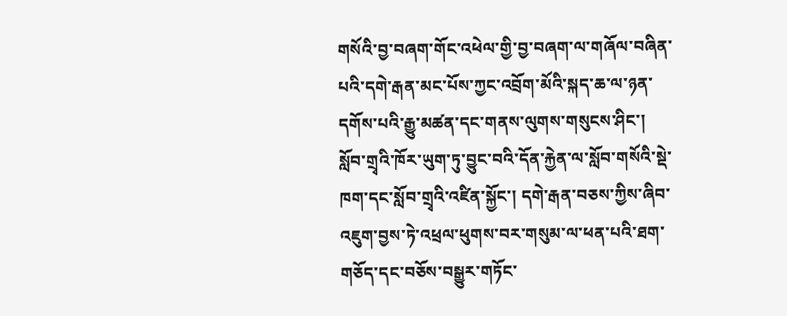གསོའི་བྱ་བཞག་གོང་འཕེལ་གྱི་བྱ་བཞག་ལ་གཞོལ་བཞིན་པའི་དགེ་རྒན་མང་པོས་ཀྱང་འབྲོག་མོའི་སྐད་ཆ་ལ་ཉན་དགོས་པའི་རྒྱུ་མཚན་དང་གནས་ལུགས་གསུངས་ཤིང་། སློབ་གྲྭའི་ཁོར་ཡུག་ཏུ་བྱུང་བའི་དོན་རྐྱེན་ལ་སློབ་གསོའི་སྡེ་ཁག་དང་སློབ་གྲྭའི་འཛིན་སྐྱོང་། དགེ་རྒན་བཅས་ཀྱིས་ཞིབ་འཇུག་བྱས་ཏེ་འཕྲལ་ཕུགས་བར་གསུམ་ལ་ཕན་པའི་ཐག་གཅོད་དང་བཅོས་བསྒྱུར་གཏོང་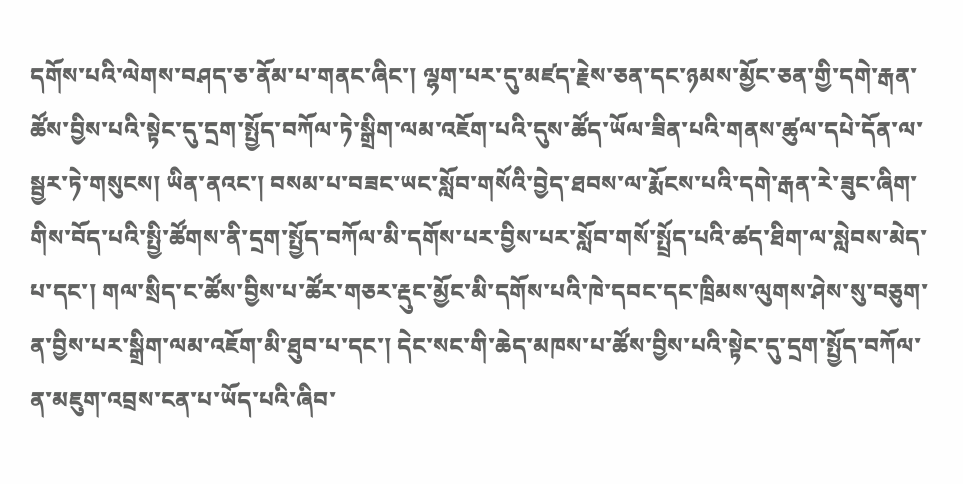དགོས་པའི་ལེགས་བཤད་ཅ་ནོམ་པ་གནང་ཞིང་། ལྷག་པར་དུ་མཛད་རྗེས་ཅན་དང་ཉམས་མྱོང་ཅན་གྱི་དགེ་རྒན་ཚོས་བྱིས་པའི་སྟེང་དུ་དྲག་སྤྱོད་བཀོལ་ཏེ་སྒྲིག་ལམ་འཇོག་པའི་དུས་ཚོད་ཡོལ་ཟིན་པའི་གནས་ཚུལ་དཔེ་དོན་ལ་སྦྱར་ཏེ་གསུངས། ཡིན་ནའང་། བསམ་པ་བཟང་ཡང་སློབ་གསོའི་བྱེད་ཐབས་ལ་རྨོངས་པའི་དགེ་རྒན་རེ་ཟུང་ཞིག་གིས་བོད་པའི་སྤྱི་ཚོགས་ནི་དྲག་སྤྱོད་བཀོལ་མི་དགོས་པར་བྱིས་པར་སློབ་གསོ་སྤྲོད་པའི་ཚད་ཐིག་ལ་སླེབས་མེད་པ་དང་། གལ་སྲིད་ང་ཚོས་བྱིས་པ་ཚོར་གཅར་རྡུང་མྱོང་མི་དགོས་པའི་ཁེ་དབང་དང་ཁྲིམས་ལུགས་ཤེས་སུ་བཅུག་ན་བྱིས་པར་སྒྲིག་ལམ་འཇོག་མི་ཐུབ་པ་དང་། དེང་སང་གི་ཆེད་མཁས་པ་ཚོས་བྱིས་པའི་སྟེང་དུ་དྲག་སྤྱོད་བཀོལ་ན་མཇུག་འབྲས་ངན་པ་ཡོད་པའི་ཞིབ་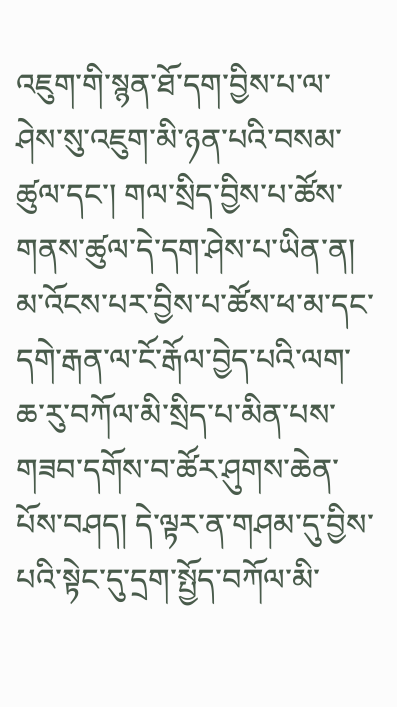འཇུག་གི་སྙན་ཐོ་དག་བྱིས་པ་ལ་ཤེས་སུ་འཇུག་མི་ཉན་པའི་བསམ་ཚུལ་དང་། གལ་སྲིད་བྱིས་པ་ཚོས་གནས་ཚུལ་དེ་དག་ཤེས་པ་ཡིན་ན། མ་འོངས་པར་བྱིས་པ་ཚོས་ཕ་མ་དང་དགེ་རྒན་ལ་ངོ་རྒོལ་བྱེད་པའི་ལག་ཆ་རུ་བཀོལ་མི་སྲིད་པ་མིན་པས་གཟབ་དགོས་བ་ཚོར་ཤུགས་ཆེན་པོས་བཤད། དེ་ལྟར་ན་གཤམ་དུ་བྱིས་པའི་སྟེང་དུ་དྲག་སྤྱོད་བཀོལ་མི་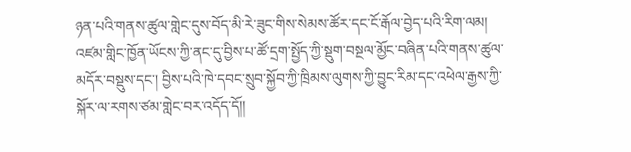ཉན་པའི་གནས་ཚུལ་གླེང་དུས་བོད་མི་རེ་ཟུང་གིས་སེམས་ཚོར་དང་ངོ་རྒོལ་བྱེད་པའི་རིག་ལམ། འཛམ་གླིང་ཁྱོན་ཡོངས་ཀྱི་ནང་དུ་བྱིས་པ་ཚོ་དྲག་སྤྱོད་ཀྱི་སྡུག་བསྔལ་མྱོང་བཞིན་པའི་གནས་ཚུལ་མདོར་བསྡུས་དང་། བྱིས་པའི་ཁེ་དབང་སྲུབ་སྐྱོབ་ཀྱི་ཁྲིམས་ལུགས་ཀྱི་བྱུང་རིམ་དང་འཕེལ་རྒྱས་ཀྱི་སྐོར་ལ་རགས་ཙམ་གླེང་བར་འདོད་དོ།།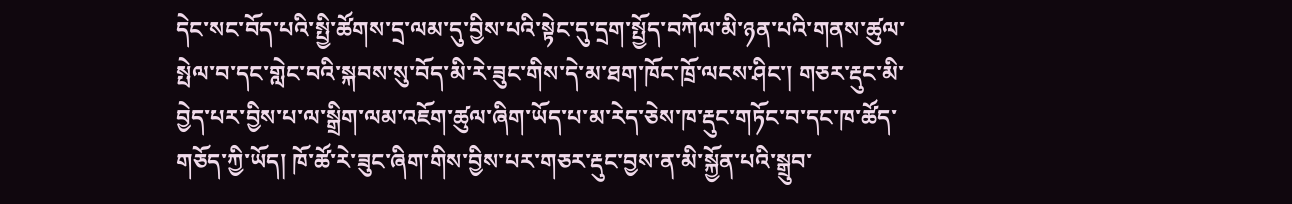དེང་སང་བོད་པའི་སྤྱི་ཚོགས་དྲ་ལམ་དུ་བྱིས་པའི་སྟེང་དུ་དྲག་སྤྱོད་བཀོལ་མི་ཉན་པའི་གནས་ཚུལ་སྤེལ་བ་དང་གླེང་བའི་སྐབས་སུ་བོད་མི་རེ་ཟུང་གིས་དེ་མ་ཐག་ཁོང་ཁྲོ་ལངས་ཤིང་། གཅར་རྡུང་མི་བྱེད་པར་བྱིས་པ་ལ་སྒྲིག་ལམ་འཇོག་ཚུལ་ཞིག་ཡོད་པ་མ་རེད་ཅེས་ཁ་རྡུང་གཏོང་བ་དང་ཁ་ཚོད་གཅོད་ཀྱི་ཡོད། ཁོ་ཚོ་རེ་ཟུང་ཞིག་གིས་བྱིས་པར་གཅར་རྡུང་བྱས་ན་མི་སྐྱོན་པའི་སྒྲུབ་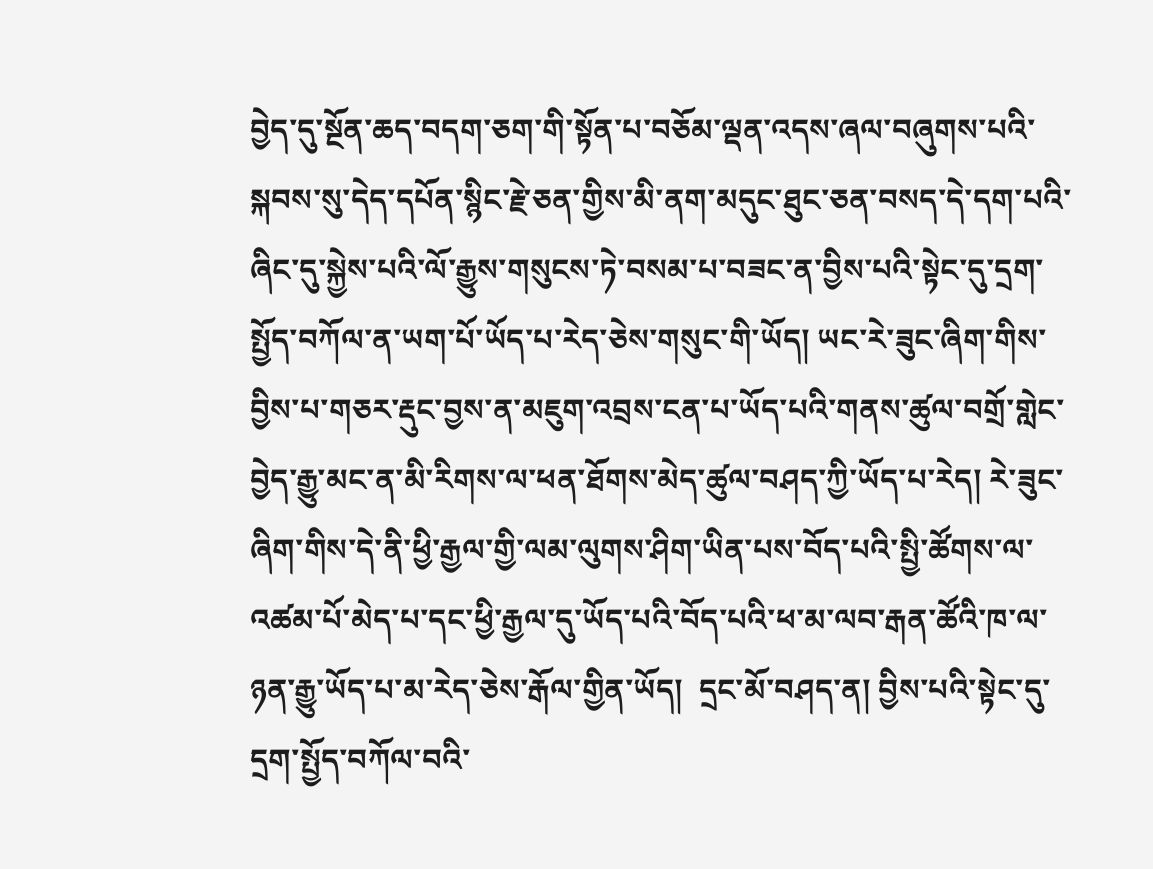བྱེད་དུ་སྔོན་ཆད་བདག་ཅག་གི་སྟོན་པ་བཅོམ་ལྡན་འདས་ཞལ་བཞུགས་པའི་སྐབས་སུ་དེད་དཔོན་སྙིང་རྗེ་ཅན་གྱིས་མི་ནག་མདུང་ཐུང་ཅན་བསད་དེ་དག་པའི་ཞིང་དུ་སྐྱེས་པའི་ལོ་རྒྱུས་གསུངས་ཏེ་བསམ་པ་བཟང་ན་བྱིས་པའི་སྟེང་དུ་དྲག་སྤྱོད་བཀོལ་ན་ཡག་པོ་ཡོད་པ་རེད་ཅེས་གསུང་གི་ཡོད། ཡང་རེ་ཟུང་ཞིག་གིས་བྱིས་པ་གཅར་རྡུང་བྱས་ན་མཇུག་འབྲས་ངན་པ་ཡོད་པའི་གནས་ཚུལ་བགྲོ་གླེང་བྱེད་རྒྱུ་མང་ན་མི་རིགས་ལ་ཕན་ཐོགས་མེད་ཚུལ་བཤད་ཀྱི་ཡོད་པ་རེད། རེ་ཟུང་ཞིག་གིས་དེ་ནི་ཕྱི་རྒྱལ་གྱི་ལམ་ལུགས་ཤིག་ཡིན་པས་བོད་པའི་སྤྱི་ཚོགས་ལ་འཚམ་པོ་མེད་པ་དང་ཕྱི་རྒྱལ་དུ་ཡོད་པའི་བོད་པའི་ཕ་མ་ལབ་རྒན་ཚོའི་ཁ་ལ་ཉན་རྒྱུ་ཡོད་པ་མ་རེད་ཅེས་རྒོལ་གྱིན་ཡོད།  དྲང་མོ་བཤད་ན། བྱིས་པའི་སྟེང་དུ་དྲག་སྤྱོད་བཀོལ་བའི་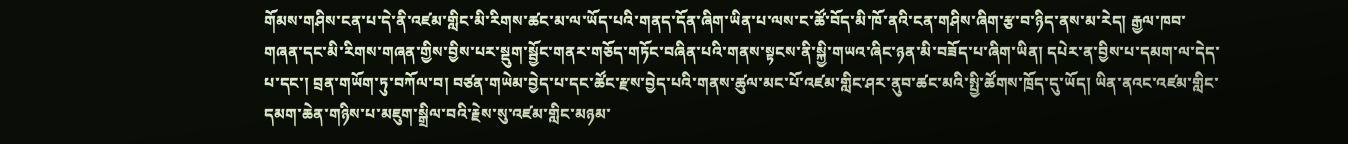གོམས་གཤིས་ངན་པ་དེ་ནི་འཛམ་གླིང་མི་རིགས་ཚང་མ་ལ་ཡོད་པའི་གནད་དོན་ཞིག་ཡིན་པ་ལས་ང་ཚོ་བོད་མི་ཁོ་ནའི་ངན་གཤིས་ཞིག་རྩ་བ་ཉིད་ནས་མ་རེད། རྒྱལ་ཁབ་གཞན་དང་མི་རིགས་གཞན་གྱིས་བྱིས་པར་སྡུག་སྦྱོང་གནར་གཅོད་གཏོང་བཞིན་པའི་གནས་སྟངས་ནི་སྐྱི་གཡའ་ཞིང་ཉན་མི་བཟོད་པ་ཞིག་ཡིན། དཔེར་ན་བྱིས་པ་དམག་ལ་དེད་པ་དང་། བྲན་གཡོག་ཏུ་བཀོལ་བ། བཙན་གཡེམ་བྱེད་པ་དང་ཚོང་རྫས་བྱེད་པའི་གནས་ཚུལ་མང་པོ་འཛམ་གླིང་ཤར་ནུབ་ཚང་མའི་སྤྱི་ཚོགས་ཁྲོད་དུ་ཡོད། ཡིན་ནའང་འཛམ་གླིང་དམག་ཆེན་གཉིས་པ་མཇུག་སྒྲིལ་བའི་རྗེས་སུ་འཛམ་གླིང་མཉམ་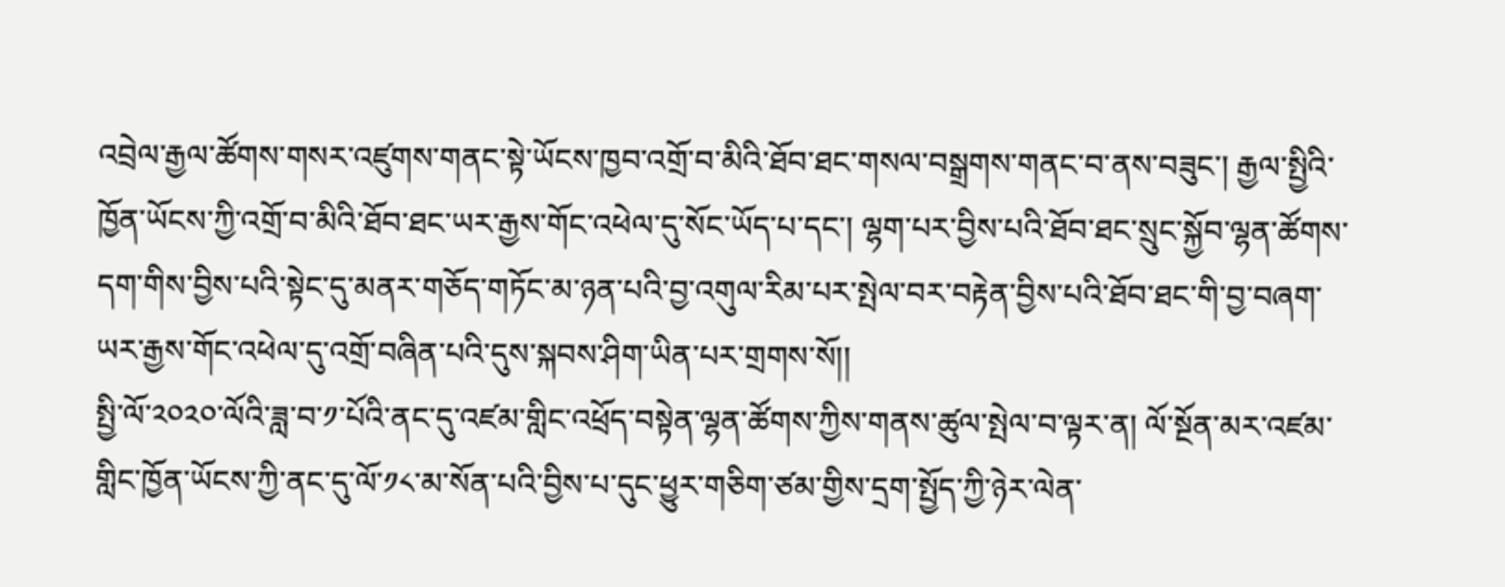འབྲེལ་རྒྱལ་ཚོགས་གསར་འཛུགས་གནང་སྟེ་ཡོངས་ཁྱབ་འགྲོ་བ་མིའི་ཐོབ་ཐང་གསལ་བསྒྲགས་གནང་བ་ནས་བཟུང་། རྒྱལ་སྤྱིའི་ཁྱོན་ཡོངས་ཀྱི་འགྲོ་བ་མིའི་ཐོབ་ཐང་ཡར་རྒྱས་གོང་འཕེལ་དུ་སོང་ཡོད་པ་དང་། ལྷག་པར་བྱིས་པའི་ཐོབ་ཐང་སྲུང་སྐྱོབ་ལྷན་ཚོགས་དག་གིས་བྱིས་པའི་སྟེང་དུ་མནར་གཅོད་གཏོང་མ་ཉན་པའི་བྱ་འགུལ་རིམ་པར་སྤེལ་བར་བརྟེན་བྱིས་པའི་ཐོབ་ཐང་གི་བྱ་བཞག་ཡར་རྒྱས་གོང་འཕེལ་དུ་འགྲོ་བཞིན་པའི་དུས་སྐབས་ཤིག་ཡིན་པར་གྲགས་སོ།།
སྤྱི་ལོ་༢༠༢༠་ལོའི་ཟླ་བ་༡་པོའི་ནང་དུ་འཛམ་གླིང་འཕྲོད་བསྟེན་ལྷན་ཚོགས་ཀྱིས་གནས་ཚུལ་སྤེལ་བ་ལྟར་ན། ལོ་སྔོན་མར་འཛམ་གླིང་ཁྱོན་ཡོངས་ཀྱི་ནང་དུ་ལོ་༡༨་མ་སོན་པའི་བྱིས་པ་དུང་ཕྱུར་གཅིག་ཙམ་གྱིས་དྲག་སྤྱོད་ཀྱི་ཉེར་ལེན་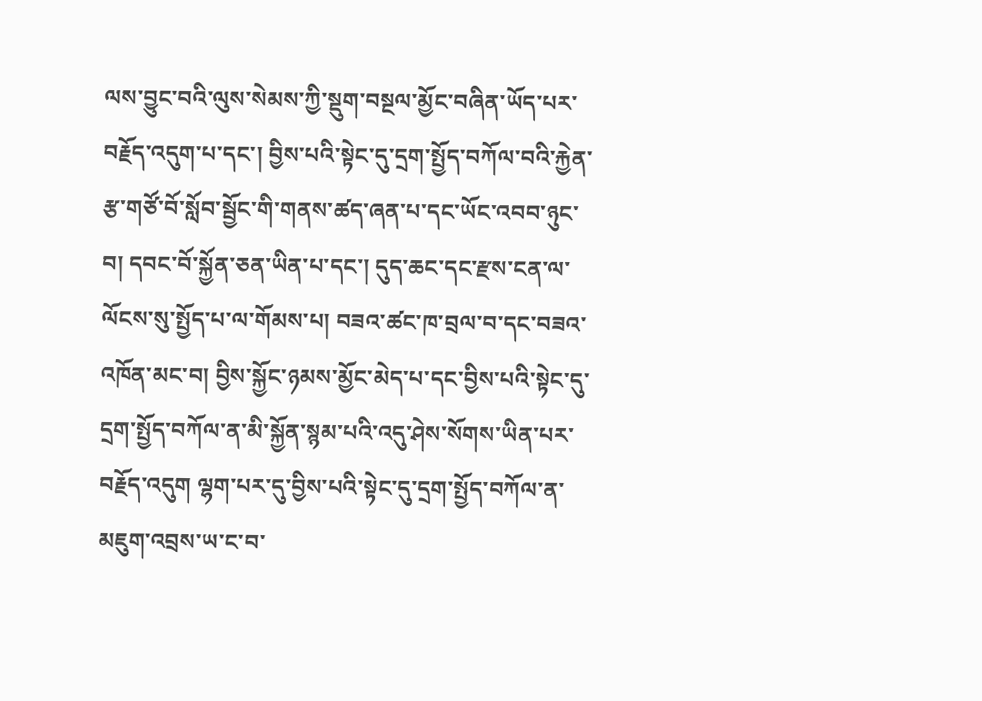ལས་བྱུང་བའི་ལུས་སེམས་ཀྱི་སྡུག་བསྔལ་མྱོང་བཞིན་ཡོད་པར་བརྗོད་འདུག་པ་དང་། བྱིས་པའི་སྟེང་དུ་དྲག་སྤྱོད་བཀོལ་བའི་རྐྱེན་རྩ་གཙོ་བོ་སློབ་སྦྱོང་གི་གནས་ཚད་ཞན་པ་དང་ཡོང་འབབ་ཉུང་བ། དབང་བོ་སྐྱོན་ཅན་ཡིན་པ་དང་། དུད་ཆང་དང་རྫས་ངན་ལ་ལོངས་སུ་སྤྱོད་པ་ལ་གོམས་པ། བཟའ་ཚང་ཁ་བྲལ་བ་དང་བཟའ་འཁོན་མང་བ། བྱིས་སྐྱོང་ཉམས་མྱོང་མེད་པ་དང་བྱིས་པའི་སྟེང་དུ་དྲག་སྤྱོད་བཀོལ་ན་མི་སྐྱོན་སྙམ་པའི་འདུ་ཤེས་སོགས་ཡིན་པར་བརྗོད་འདུག ལྷག་པར་དུ་བྱིས་པའི་སྟེང་དུ་དྲག་སྤྱོད་བཀོལ་ན་མཇུག་འབྲས་ཡ་ང་བ་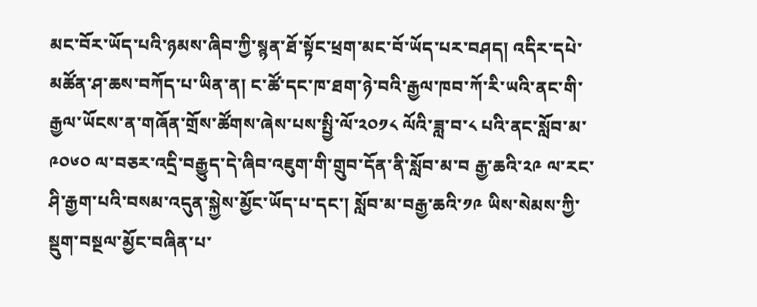མང་བོར་ཡོད་པའི་ཉམས་ཞིབ་ཀྱི་སྙན་ཐོ་སྟོང་ཕྲག་མང་བོ་ཡོད་པར་བཤད། འདིར་དཔེ་མཚོན་ཤ་ཆས་བཀོད་པ་ཡིན་ན། ང་ཚོ་དང་ཁ་ཐག་ཉེ་བའི་རྒྱལ་ཁབ་ཀོ་རི་ཡའི་ནང་གི་རྒྱལ་ཡོངས་ན་གཞོན་གྲོས་ཚོགས་ཞེས་པས་སྤྱི་ལོ་༢༠༡༨ ལོའི་ཟླ་བ་༨ པའི་ནང་སློབ་མ་༩༠༦༠ ལ་བཅར་འདྲི་བརྒྱུད་དེ་ཞིབ་འཇུག་གི་གྲུབ་དོན་ནི་སློབ་མ་བ རྒྱ་ཆའི་༢༩ ལ་རང་ཤི་རྒྱག་པའི་བསམ་འདུན་སྐྱེས་མྱོང་ཡོད་པ་དང་། སློབ་མ་བརྒྱ་ཆའི་༡༩ ཡིས་སེམས་ཀྱི་སྡུག་བསྔལ་མྱོང་བཞིན་པ་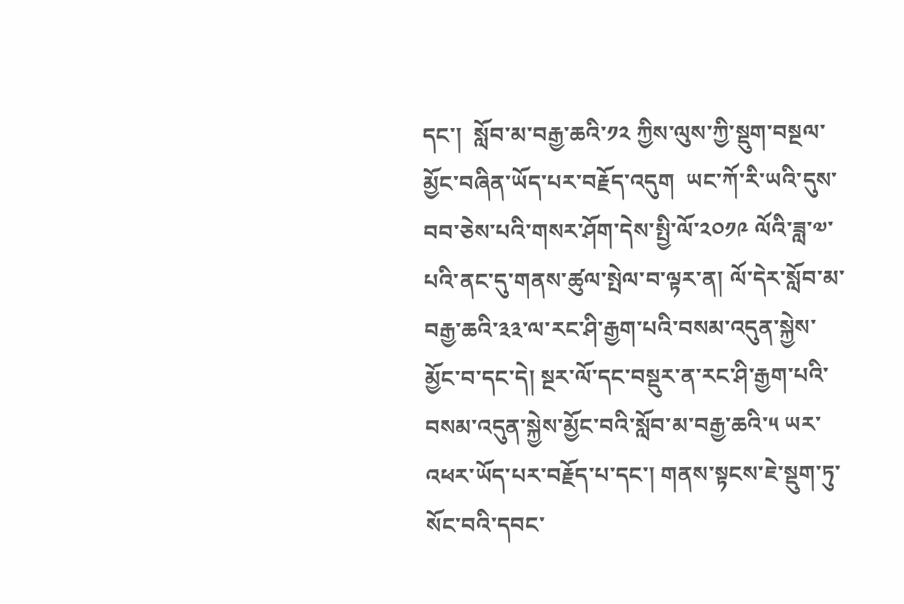དང་།  སློབ་མ་བརྒྱ་ཆའི་༡༢ ཀྱིས་ལུས་ཀྱི་སྡུག་བསྔལ་མྱོང་བཞིན་ཡོད་པར་བརྗོད་འདུག  ཡང་ཀོ་རི་ཡའི་དུས་བབ་ཅེས་པའི་གསར་ཤོག་དེས་སྤྱི་ལོ་༢༠༡༩ ལོའི་ཟླ་༧་པའི་ནང་དུ་གནས་ཚུལ་སྤེལ་བ་ལྟར་ན། ལོ་དེར་སློབ་མ་བརྒྱ་ཆའི་༣༣་ལ་རང་ཤི་རྒྱག་པའི་བསམ་འདུན་སྐྱེས་མྱོང་བ་དང་དེ། སྔར་ལོ་དང་བསྡུར་ན་རང་ཤི་རྒྱག་པའི་བསམ་འདུན་སྐྱེས་མྱོང་བའི་སློབ་མ་བརྒྱ་ཆའི་༥ ཡར་འཕར་ཡོད་པར་བརྗོད་པ་དང་། གནས་སྟངས་ཇེ་སྡུག་ཏུ་སོང་བའི་དབང་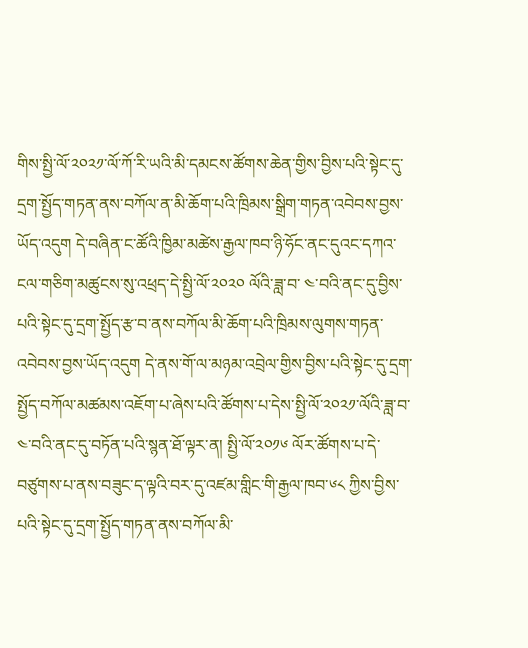གིས་སྤྱི་ལོ་༢༠༢༡་ལོ་ཀོ་རི་ཡའི་མི་དམངས་ཚོགས་ཆེན་གྱིས་བྱིས་པའི་སྟེང་དུ་དྲག་སྤྱོད་གཏན་ནས་བཀོལ་ན་མི་ཆོག་པའི་ཁྲིམས་སྒྲིག་གཏན་འབེབས་བྱས་ཡོད་འདུག དེ་བཞིན་ང་ཚོའི་ཁྱིམ་མཚེས་རྒྱལ་ཁབ་ཉི་ཧོང་ནང་དུའང་དཀའ་ངལ་གཅིག་མཚུངས་སུ་འཕྲད་དེ་སྤྱི་ལོ་༢༠༢༠ ལོའི་ཟླ་བ་ ༤་བའི་ནང་དུ་བྱིས་པའི་སྟེང་དུ་དྲག་སྤྱོད་རྩ་བ་ནས་བཀོལ་མི་ཆོག་པའི་ཁྲིམས་ལུགས་གཏན་འབེབས་བྱས་ཡོད་འདུག དེ་ནས་གོ་ལ་མཉམ་འབྲེལ་གྱིས་བྱིས་པའི་སྟེང་དུ་དྲག་སྤྱོད་བཀོལ་མཚམས་འཇོག་པ་ཞེས་པའི་ཚོགས་པ་དེས་སྤྱི་ལོ་༢༠༢༡་ལོའི་ཟླ་བ་༤་བའི་ནང་དུ་བཏོན་པའི་སྙན་ཐོ་ལྟར་ན། སྤྱི་ལོ་༢༠༡༦ ལོར་ཚོགས་པ་དེ་བཙུགས་པ་ནས་བཟུང་ད་ལྟའི་བར་དུ་འཛམ་གླིང་གི་རྒྱལ་ཁབ་༦༨ ཀྱིས་བྱིས་པའི་སྟེང་དུ་དྲག་སྤྱོད་གཏན་ནས་བཀོལ་མི་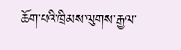ཆོག་པའི་ཁྲིམས་ལུགས་རྒྱལ་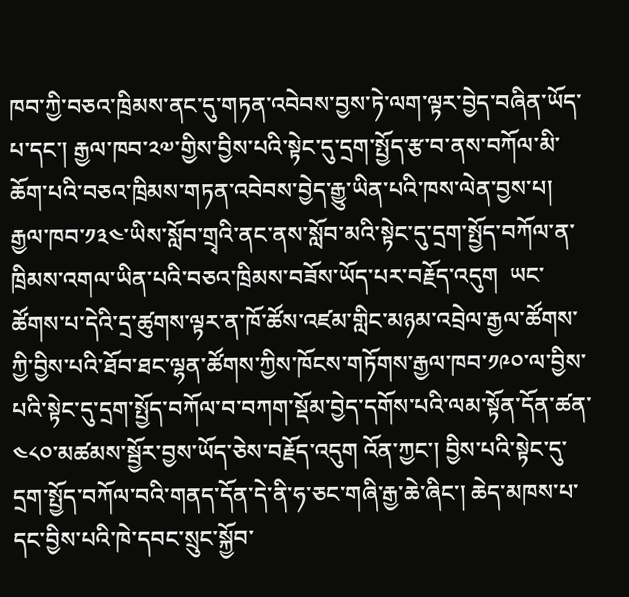ཁབ་ཀྱི་བཅའ་ཁྲིམས་ནང་དུ་གཏན་འབེབས་བྱས་ཏེ་ལག་ལྟར་བྱེད་བཞིན་ཡོད་པ་དང་། རྒྱལ་ཁབ་༢༧་གྱིས་བྱིས་པའི་སྟེང་དུ་དྲག་སྤྱོད་རྩ་བ་ནས་བཀོལ་མི་ཆོག་པའི་བཅའ་ཁྲིམས་གཏན་འབེབས་བྱེད་རྒྱུ་ཡིན་པའི་ཁས་ལེན་བྱས་པ། རྒྱལ་ཁབ་༡༣༤་ཡིས་སློབ་གྲྭའི་ནང་ནས་སློབ་མའི་སྟེང་དུ་དྲག་སྤྱོད་བཀོལ་ན་ཁྲིམས་འགལ་ཡིན་པའི་བཅའ་ཁྲིམས་བཟོས་ཡོད་པར་བརྗོད་འདུག  ཡང་ཚོགས་པ་དེའི་དྲ་ཚུགས་ལྟར་ན་ཁོ་ཚོས་འཛམ་གླིང་མཉམ་འབྲེལ་རྒྱལ་ཚོགས་ཀྱི་བྱིས་པའི་ཐོབ་ཐང་ལྷན་ཚོགས་ཀྱིས་ཁོངས་གཏོགས་རྒྱལ་ཁབ་༡༩༠་ལ་བྱིས་པའི་སྟེང་དུ་དྲག་སྤྱོད་བཀོལ་བ་བཀག་སྡོམ་བྱེད་དགོས་པའི་ལམ་སྟོན་དོན་ཚན་༤༨༠་མཚམས་སྦྱོར་བྱས་ཡོད་ཅེས་བརྗོད་འདུག འོན་ཀྱང་། བྱིས་པའི་སྟེང་དུ་དྲག་སྤྱོད་བཀོལ་བའི་གནད་དོན་དེ་ནི་ཧ་ཅང་གཞི་རྒྱ་ཆེ་ཞིང་། ཆེད་མཁས་པ་དང་བྱིས་པའི་ཁེ་དབང་སྲུང་སྐྱོབ་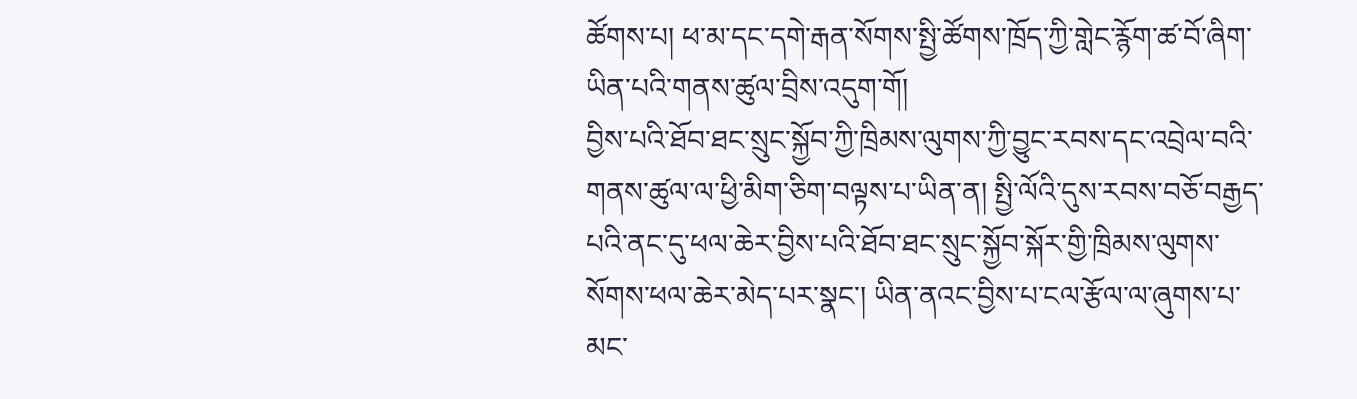ཚོགས་པ། ཕ་མ་དང་དགེ་རྒན་སོགས་སྤྱི་ཚོགས་ཁྲོད་ཀྱི་གླེང་རྙོག་ཚ་བོ་ཞིག་ཡིན་པའི་གནས་ཚུལ་བྲིས་འདུག་གོ།
བྱིས་པའི་ཐོབ་ཐང་སྲུང་སྐྱོབ་ཀྱི་ཁྲིམས་ལུགས་ཀྱི་བྱུང་རབས་དང་འབྲེལ་བའི་གནས་ཚུལ་ལ་ཕྱི་མིག་ཅིག་བལྟས་པ་ཡིན་ན། སྤྱི་ལོའི་དུས་རབས་བཅོ་བརྒྱད་པའི་ནང་དུ་ཕལ་ཆེར་བྱིས་པའི་ཐོབ་ཐང་སྲུང་སྐྱོབ་སྐོར་གྱི་ཁྲིམས་ལུགས་སོགས་ཕལ་ཆེར་མེད་པར་སྣང་། ཡིན་ནའང་བྱིས་པ་ངལ་རྩོལ་ལ་ཞུགས་པ་མང་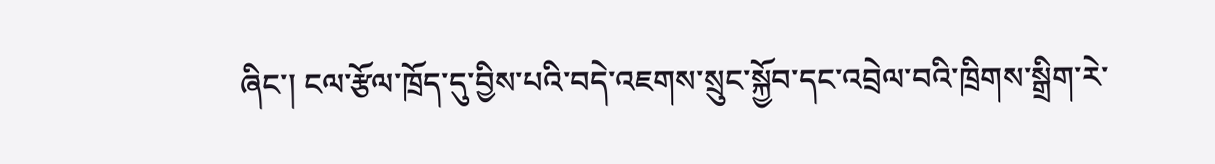ཞིང་། ངལ་རྩོལ་ཁྲོད་དུ་བྱིས་པའི་བདེ་འཇགས་སྲུང་སྐྱོབ་དང་འབྲེལ་བའི་ཁྲིགས་སྒྲིག་རེ་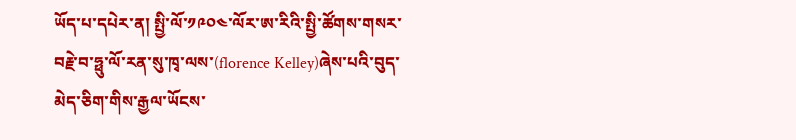ཡོད་པ་དཔེར་ན། སྤྱི་ལོ་༡༩༠༤་ལོར་ཨ་རིའི་སྤྱི་ཚོགས་གསར་བརྗེ་བ་ཧྥུ་ལོ་རན་སུ་ཁྭ་ལས་(florence Kelley)ཞེས་པའི་བུད་མེད་ཅིག་གིས་རྒྱལ་ཡོངས་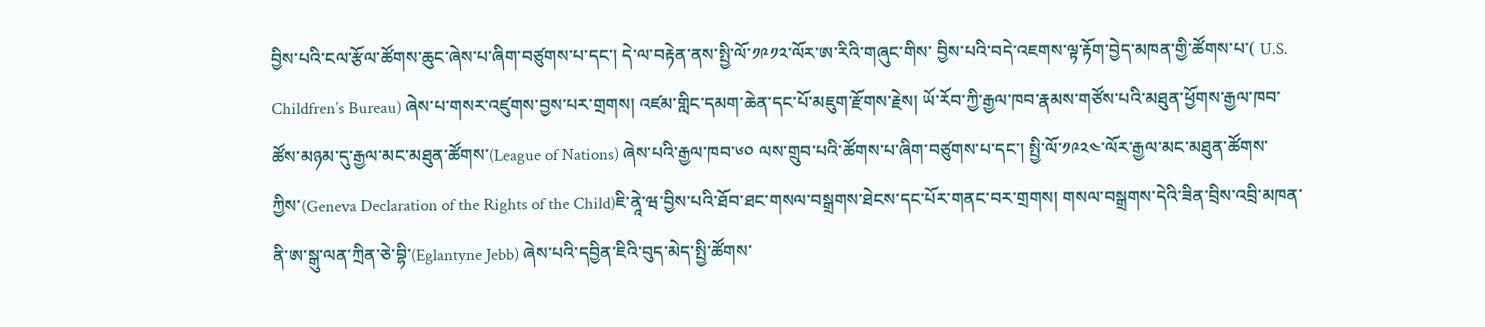བྱིས་པའི་ངལ་རྩོལ་ཚོགས་ཆུང་ཞེས་པ་ཞིག་བཙུགས་པ་དང་། དེ་ལ་བརྟེན་ནས་སྤྱི་ལོ་༡༩༡༢་ལོར་ཨ་རིའི་གཞུང་གིས་ བྱིས་པའི་བདེ་འཇགས་ལྟ་རྟོག་བྱེད་མཁན་གྱི་ཚོགས་པ་( U.S. Childfren’s Bureau) ཞེས་པ་གསར་འཛུགས་བྱས་པར་གྲགས། འཛམ་གླིང་དམག་ཆེན་དང་པོ་མཇུག་རྫོགས་རྗེས། ཡོ་རོབ་ཀྱི་རྒྱལ་ཁབ་རྣམས་གཙོས་པའི་མཐུན་ཕྱོགས་རྒྱལ་ཁབ་ཚོས་མཉམ་དུ་རྒྱལ་མང་མཐུན་ཚོགས་(League of Nations) ཞེས་པའི་རྒྱལ་ཁབ་༦༠ ལས་གྲུབ་པའི་ཚོགས་པ་ཞིག་བཙུགས་པ་དང་། སྤྱི་ལོ་༡༩༢༤་ལོར་རྒྱལ་མང་མཐུན་ཚོགས་ཀྱིས་(Geneva Declaration of the Rights of the Child)ཇི་ནཱེ་ཝ་བྱིས་པའི་ཐོབ་ཐང་གསལ་བསྒྲགས་ཐེངས་དང་པོར་གནང་བར་གྲགས། གསལ་བསྒྲགས་དེའི་ཟིན་བྲིས་འབྲི་མཁན་ནི་ཨ་སྒུ་ལན་ཀྲིན་ཅེ་བྷི་(Eglantyne Jebb) ཞེས་པའི་དབྱིན་ཇིའི་བུད་མེད་སྤྱི་ཚོགས་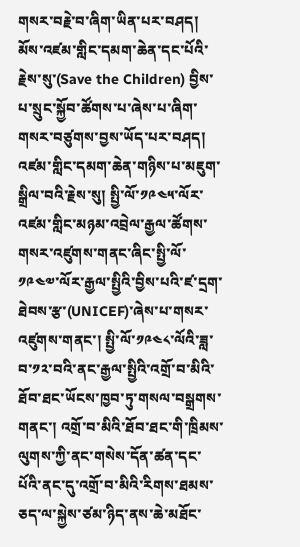གསར་བརྗེ་བ་ཞིག་ཡིན་པར་བཤད། མོས་འཛམ་གླིང་དམག་ཆེན་དང་པོའི་རྗེས་སུ་(Save the Children) བྱིས་པ་སྲུང་སྐྱོབ་ཚོགས་པ་ཞེས་པ་ཞིག་གསར་བཙུགས་བྱས་ཡོད་པར་བཤད། འཛམ་གླིང་དམག་ཆེན་གཉིས་པ་མཇུག་སྒྲིལ་བའི་རྗེས་སུ། སྤྱི་ལོ་༡༩༤༥་ལོར་འཛམ་གླིང་མཉམ་འབྲེལ་རྒྱལ་ཚོགས་གསར་འཛུགས་གནང་ཞིང་སྤྱི་ལོ་༡༩༤༧་ལོར་རྒྱལ་སྤྱིའི་བྱིས་པའི་ཛ་དྲག་ཐེབས་རྩ་(UNICEF)་ཞེས་པ་གསར་འཛུགས་གནང་། སྤྱི་ལོ་༡༩༤༨་ལོའི་ཟླ་བ་༡༢་བའི་ནང་རྒྱལ་སྤྱིའི་འགྲོ་བ་མིའི་ཐོབ་ཐང་ཡོངས་ཁྱབ་ཏུ་གསལ་བསྒྲགས་གནང་། འགྲོ་བ་མིའི་ཐོབ་ཐང་གི་ཁྲིམས་ལུགས་ཀྱི་ནང་གསེས་དོན་ཚན་དང་པོའི་ནང་དུ་འགྲོ་བ་མིའི་རིགས་ཐམས་ཅད་ལ་སྐྱེས་ཙམ་ཉིད་ནས་ཆེ་མཐོང་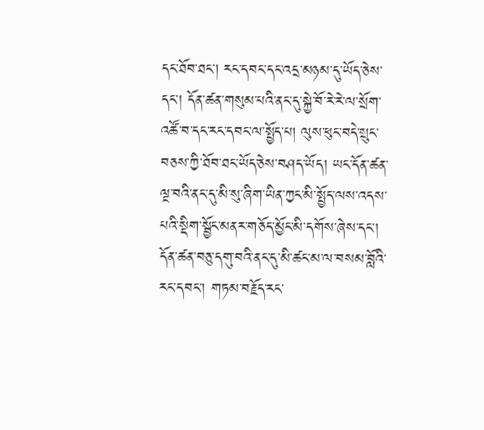དང་ཐོབ་ཐང། རང་དབང་དང་འདྲ་མཉམ་དུ་ཡོད་ཅེས་དང་། དོན་ཚན་གསུམ་པའི་ནང་དུ་སྐྱེ་བོ་རེ་རེ་ལ་སྲོག་འཚོ་བ་དང་རང་དབང་ལ་སྤྱོད་པ། ལུས་ཕུང་བདེ་སྲུང་བཅས་ཀྱི་ཐོབ་ཐང་ཡོད་ཅེས་བཤད་ཡོད། ཡང་དོན་ཚན་ལྔ་བའི་ནང་དུ་མི་སུ་ཞིག་ཡིན་ཀྱང་མི་སྤྱོད་ལས་འདས་པའི་སྡིག་སྦྱོང་མནར་གཅོད་མྱོང་མི་དགོས་ཞེས་དང་། དོན་ཚན་བཅུ་དགུ་བའི་ནང་དུ་མི་ཚང་མ་ལ་བསམ་བློའི་རང་དབང་། གཏམ་བརྗོད་རང་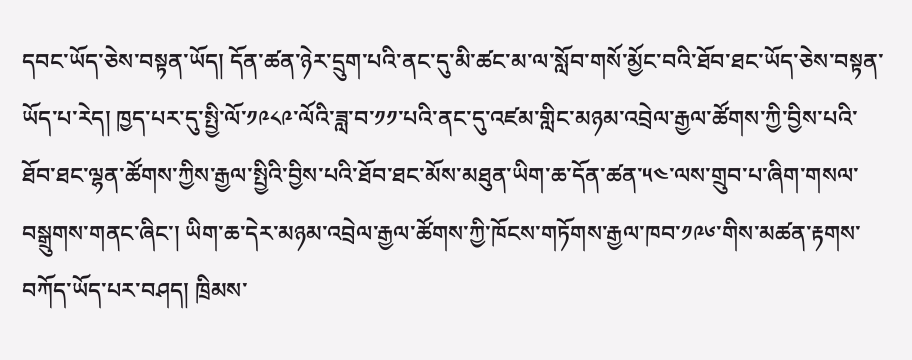དབང་ཡོད་ཅེས་བསྟན་ཡོད། དོན་ཚན་ཉེར་དྲུག་པའི་ནང་དུ་མི་ཚང་མ་ལ་སློབ་གསོ་མྱོང་བའི་ཐོབ་ཐང་ཡོད་ཅེས་བསྟན་ཡོད་པ་རེད། ཁྱད་པར་དུ་སྤྱི་ལོ་༡༩༨༩་ལོའི་ཟླ་བ་༡༡་པའི་ནང་དུ་འཛམ་གླིང་མཉམ་འབྲེལ་རྒྱལ་ཚོགས་ཀྱི་བྱིས་པའི་ཐོབ་ཐང་ལྷན་ཚོགས་ཀྱིས་རྒྱལ་སྤྱིའི་བྱིས་པའི་ཐོབ་ཐང་མོས་མཐུན་ཡིག་ཆ་དོན་ཚན་༥༤་ལས་གྲུབ་པ་ཞིག་གསལ་བསྒྲུགས་གནང་ཞིང་། ཡིག་ཆ་དེར་མཉམ་འབྲེལ་རྒྱལ་ཚོགས་ཀྱི་ཁོངས་གཏོགས་རྒྱལ་ཁབ་༡༩༦་གིས་མཚན་རྟགས་བཀོད་ཡོད་པར་བཤད། ཁྲིམས་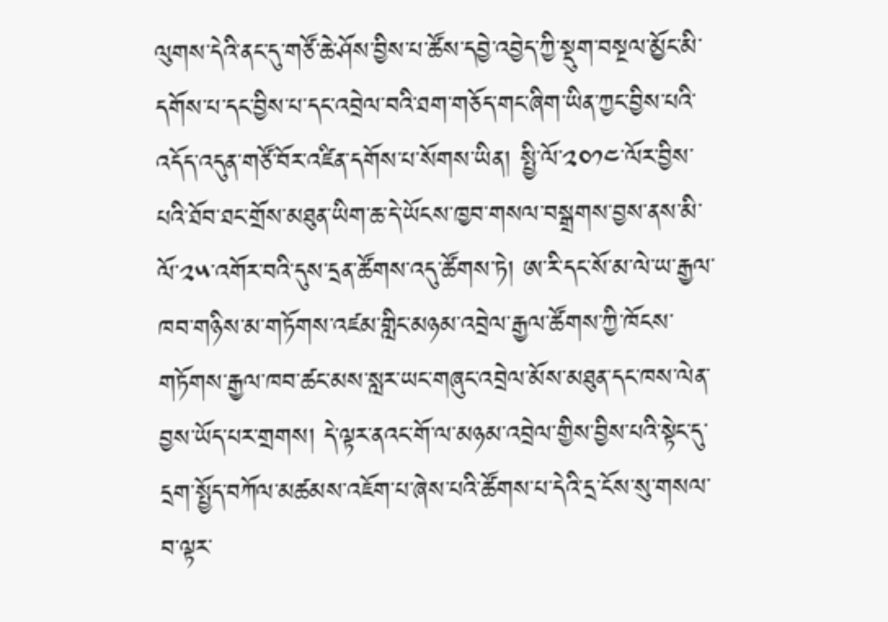ལུགས་དེའི་ནང་དུ་གཙོ་ཆེ་ཤོས་བྱིས་པ་ཚོས་དབྱེ་འབྱེད་ཀྱི་སྡུག་བསྔལ་མྱོང་མི་དགོས་པ་དང་བྱིས་པ་དང་འབྲེལ་བའི་ཐག་གཅོད་གང་ཞིག་ཡིན་ཀྱང་བྱིས་པའི་འདོད་འདུན་གཙོ་བོར་འཛིན་དགོས་པ་སོགས་ཡིན། སྤྱི་ལོ་༢༠༡༤་ལོར་བྱིས་པའི་ཐོབ་ཐང་གྲོས་མཐུན་ཡིག་ཆ་དེ་ཡོངས་ཁྱབ་གསལ་བསྒྲགས་བྱས་ནས་མི་ལོ་༢༥་འགོར་བའི་དུས་དྲན་ཚོགས་འདུ་ཚོགས་ཏེ། ཨ་རི་དང་སོ་མ་ལེ་ཡ་རྒྱལ་ཁབ་གཉིས་མ་གཏོགས་འཛམ་གླིང་མཉམ་འབྲེལ་རྒྱལ་ཚོགས་ཀྱི་ཁོངས་གཏོགས་རྒྱལ་ཁབ་ཚང་མས་སླར་ཡང་གཞུང་འབྲེལ་མོས་མཐུན་དང་ཁས་ལེན་བྱས་ཡོད་པར་གྲགས། དེ་ལྟར་ནའང་གོ་ལ་མཉམ་འབྲེལ་གྱིས་བྱིས་པའི་སྟེང་དུ་དྲག་སྤྱོད་བཀོལ་མཚམས་འཇོག་པ་ཞེས་པའི་ཚོགས་པ་དེའི་དྲ་ངོས་སུ་གསལ་བ་ལྟར་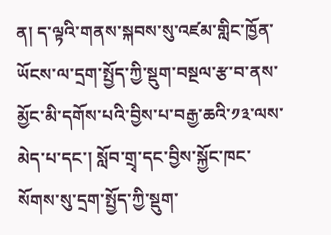ན། ད་ལྟའི་གནས་སྐབས་སུ་འཛམ་གླིང་ཁྱོན་ཡོངས་ལ་དྲག་སྤྱོད་ཀྱི་སྡུག་བསྔལ་རྩ་བ་ནས་མྱོང་མི་དགོས་པའི་བྱིས་པ་བརྒྱ་ཆའི་༡༣་ལས་མེད་པ་དང་། སློབ་གྲྭ་དང་བྱིས་སྐྱོང་ཁང་སོགས་སུ་དྲག་སྤྱོད་ཀྱི་སྡུག་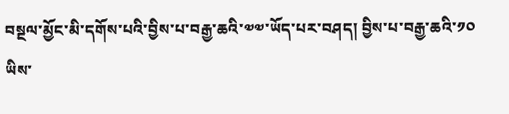བསྔལ་མྱོང་མི་དགོས་པའི་བྱིས་པ་བརྒྱ་ཆའི་༧༧་ཡོད་པར་བཤད། བྱིས་པ་བརྒྱ་ཆའི་༡༠ ཡིས་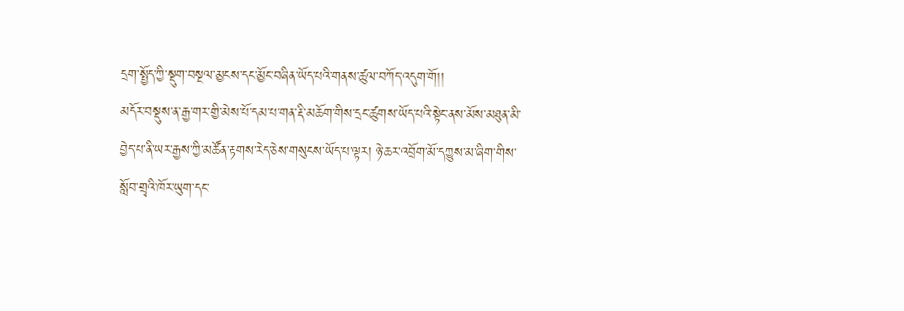དྲག་སྤྱོད་ཀྱི་སྡུག་བསྔལ་མྱངས་དང་མྱོང་བཞིན་ཡོད་པའི་གནས་ཚུལ་བཀོད་འདུག་གོ།།
མདོར་བསྡུས་ན་རྒྱ་གར་གྱི་མེས་པོ་དམ་པ་གན་རྡི་མཆོག་གིས་དྲང་ཚུགས་ཡོད་པའི་སྟེང་ནས་མོས་མཐུན་མི་བྱེད་པ་ནི་ཡར་རྒྱས་ཀྱི་མཚོན་རྟགས་རེད་ཅེས་གསུངས་ཡོད་པ་ལྟར། ཉེ་ཆར་འབྲོག་མོ་དཀྱུས་མ་ཞིག་གིས་སློབ་གྲྭའི་ཁོར་ཡུག་དང་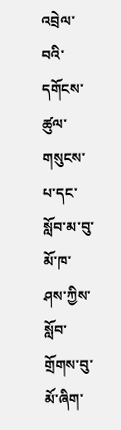འབྲེལ་བའི་དགོངས་ཚུལ་གསུངས་པ་དང་སློབ་མ་བུ་མོ་ཁ་ཤས་ཀྱིས་སློབ་གྲོགས་བུ་མོ་ཞིག་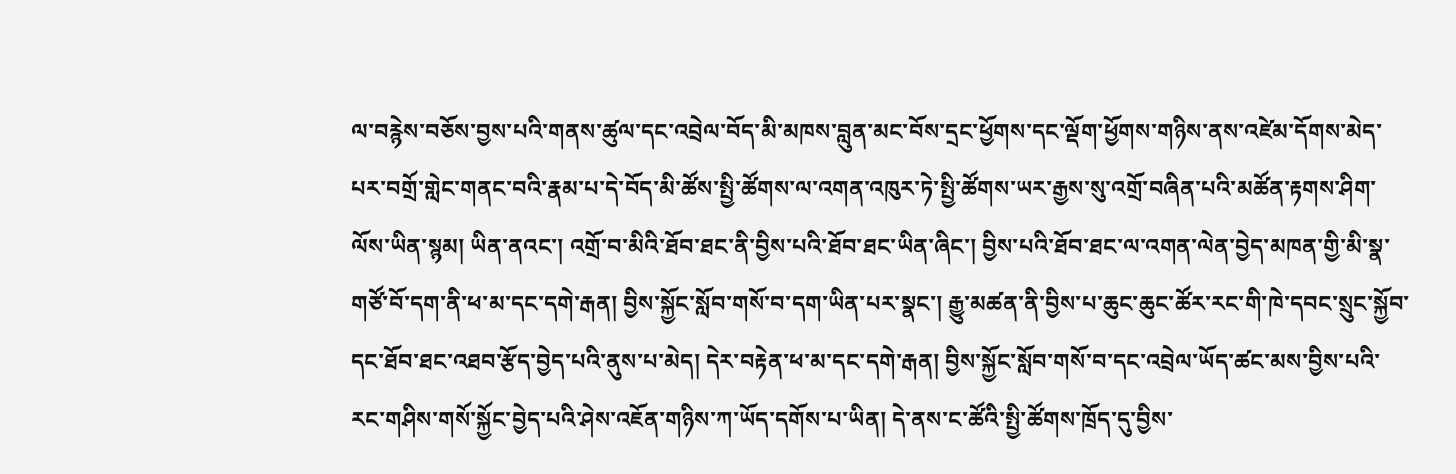ལ་བརྙེས་བཅོས་བྱས་པའི་གནས་ཚུལ་དང་འབྲེལ་བོད་མི་མཁས་བླུན་མང་བོས་དྲང་ཕྱོགས་དང་ལྡོག་ཕྱོགས་གཉིས་ནས་འཛེམ་དོགས་མེད་པར་བགྲོ་གླེང་གནང་བའི་རྣམ་པ་དེ་བོད་མི་ཚོས་སྤྱི་ཚོགས་ལ་འགན་འཁུར་ཏེ་སྤྱི་ཚོགས་ཡར་རྒྱས་སུ་འགྲོ་བཞིན་པའི་མཚོན་རྟགས་ཤིག་ལོས་ཡིན་སྙམ། ཡིན་ནའང་། འགྲོ་བ་མིའི་ཐོབ་ཐང་ནི་བྱིས་པའི་ཐོབ་ཐང་ཡིན་ཞིང་། བྱིས་པའི་ཐོབ་ཐང་ལ་འགན་ལེན་བྱེད་མཁན་གྱི་མི་སྣ་གཙོ་བོ་དག་ནི་ཕ་མ་དང་དགེ་རྒན། བྱིས་སྐྱོང་སློབ་གསོ་བ་དག་ཡིན་པར་སྣང་། རྒྱུ་མཚན་ནི་བྱིས་པ་ཆུང་ཆུང་ཚོར་རང་གི་ཁེ་དབང་སྲུང་སྐྱོབ་དང་ཐོབ་ཐང་འཐབ་རྩོད་བྱེད་པའི་ནུས་པ་མེད། དེར་བརྟེན་ཕ་མ་དང་དགེ་རྒན། བྱིས་སྐྱོང་སློབ་གསོ་བ་དང་འབྲེལ་ཡོད་ཚང་མས་བྱིས་པའི་རང་གཤིས་གསོ་སྐྱོང་བྱེད་པའི་ཤེས་འཇོན་གཉིས་ཀ་ཡོད་དགོས་པ་ཡིན། དེ་ནས་ང་ཚོའི་སྤྱི་ཚོགས་ཁྲོད་དུ་བྱིས་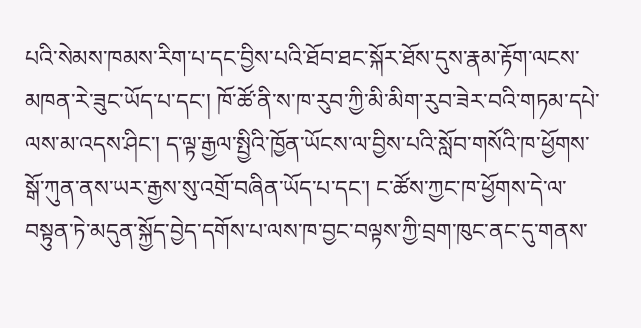པའི་སེམས་ཁམས་རིག་པ་དང་བྱིས་པའི་ཐོབ་ཐང་སྐོར་ཐོས་དུས་རྣམ་རྟོག་ལངས་མཁན་རེ་ཟུང་ཡོད་པ་དང་། ཁོ་ཚོ་ནི་ས་ཁ་རུབ་ཀྱི་མི་མིག་རུབ་ཟེར་བའི་གཏམ་དཔེ་ལས་མ་འདས་ཤིང་། ད་ལྟ་རྒྱལ་སྤྱིའི་ཁྱོན་ཡོངས་ལ་བྱིས་པའི་སློབ་གསོའི་ཁ་ཕྱོགས་སྒོ་ཀུན་ནས་ཡར་རྒྱས་སུ་འགྲོ་བཞིན་ཡོད་པ་དང་། ང་ཚོས་ཀྱང་ཁ་ཕྱོགས་དེ་ལ་བསྟུན་ཏེ་མདུན་སྐྱོད་བྱེད་དགོས་པ་ལས་ཁ་བྱང་བལྟས་ཀྱི་བྲག་ཁུང་ནང་དུ་གནས་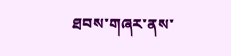ཐབས་གཞར་ནས་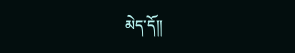མེད་དོ།།